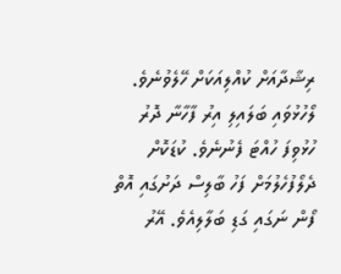ރިޝާދާއަށް ކުއްލިއަކަށް ހޭލެވުނެވެ. ލޯހުޅުވައި ބަލައިލި އިރު ފާހާނާ ދޮރު ހުޅުވިފަ ހުއްޓަ ފެނުނެވެ. ކުޑަކޮށް ދެލޯފުހެލުމަށް ފަހު ބާލިސް ދަށުގައި އޮތް ފޯން ނަގައި ގަޑި ބަލާލިއެވެ. އޭރު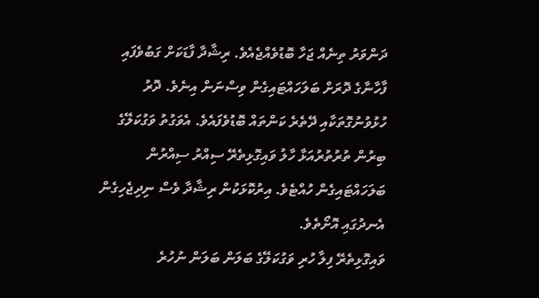ދަންވަރު ތިނެއް ޖަހާ ބޮޑުވެއްޖެއެވެ. ރިޝާދާ ފާޑަކަށް ގަބުވެފައި ފާހާނާގެ ދޮރަށް ބަލަހައްޓައިގެން ވިސްނަން އިނެވެ. ދޮރު ހުޅުވުނުގޮތަކާއި ދޭތެރެ ކަންތައް ބޮޑުވެފައެވެ. އެވަގުތު ވަގުކަލޭގެ ބިރުން ތުރުތުރުއަޅާ ހާލު ވައިގޮޅިތެރޭ ސިއްރު ސިއްރުން ބަލަހައްޓައިގެން ހުއްޓެވެ. އިރުކޮޅަކުން ރިޝާދާ ވެސް ނިދިޖެހިގެން އެނދުގައި އޮށޯތެވެ.
ވައިގޮޅިތެރޭ ފިލާ ހުރި ވަގުކަލޭގެ ބަލަން ބަލަން ނުހުރެ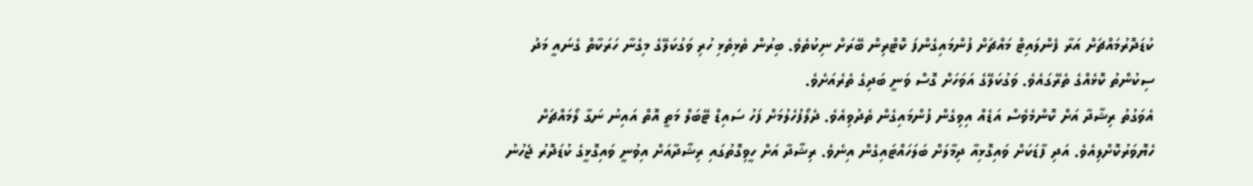ކުޑަދޮރުމައްޗަށް އަރާ ފެންލައިޓް މައްޗަށް ފުންމައިގެންފަ ކޮޓްރިން ބޭރަށް ނިކުތެވެ. ބިރުން ތެޅިތެޅި ހުރި ވަގުކަލޭގެ މިގެނާ ހަރަކާތް ގެނައީ މަދު ސިކުންތު ކޮޅެއްގެ ތެރޭގައެވެ. ވަގުކަލޭގެ އަވަހަށް ގޮސް ވަނީ ބަދިގެ ތެރެއަށެވެ.
އެވަގުތު ރިޝާދާ އަށް ކޮންމެވެސް އަޑެއް އިވިގެން ފުންމައިގެން ތެދުވިއެވެ. ދެލޯފުހެލުމަށް ފަހު ސައިޑް ޓޭބަލް މަތީ އޮތް އައިނު ނަގާ ލޯމައްޗަށް ހެޔޮވަރުކޮށްލިއެވެ. އަދި ފާޑަކަށް ވައިގޮޅިއާ ދިމާލަށް ބަލަހައްޓައިގެން އިނެވެ. ރިޝާދާ އަށް ހީވިގޮތުގައި ރިޝާދާއަށް އިވުނީ ވައިގޮޅީގެ ކުޑަދޮރު ޖެހުނު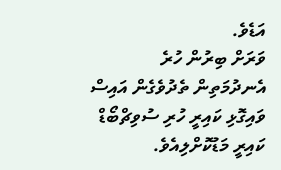އަޑެވެ.
ވަރަށް ބިރުން ހުރެ އެނދުމަތިން ތެދުވެގެން އައިސް ވައިގޮޅި ކައިރީ ހުރި ސުވިޗްބޯޑް ކައިރީ މަޑުކޮށްލިއެވެ.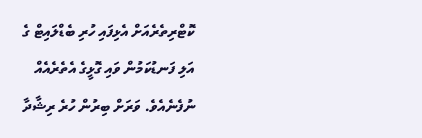ކޮޓްރިތެރެއަށް އެޅިފައި ހުރި ބެޑްލައިޓް ގެ އަލި ފަނޑުކަމުން ވައި ގޮޅީގެ އެތެރެއެއް ނުފެނެއެވެ. ވަރަށް ބިރުން ހުރެ ރިޝާދާ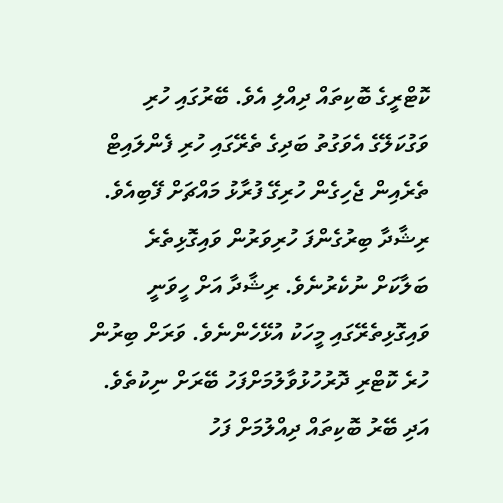ކޮޓްރީގެ ބޮކިތައް ދިއްލި އެވެ. ބޭރުގައި ހުރި ވަގުކަލޭގެ އެވަގުތު ބަދިގެ ތެރޭގައި ހުރި ފެންލައިޓް ތެރެއިން ޖެހިގެން ހުރިގޭ ފުރާޅު މައްޗަށް ފޭބިއެވެ.
ރިޝާދާ ބިރުގެންފަ ހުރިވަރުން ވައިގޮޅިތެރެ ބަލާކަށް ނުކެރުނެވެ. ރިޝާދާ އަށް ހީވަނީ ވައިގޮޅިތެރޭގައި މީހަކު އުޅޭހެންނެވެ. ވަރަށް ބިރުން ހުރެ ކޮޓްރި ދޮރުހުޅުވާލުމަށްފަހު ބޭރަށް ނިކުތެވެ. އަދި ބޭރު ބޮކިތައް ދިއްލުމަށް ފަހު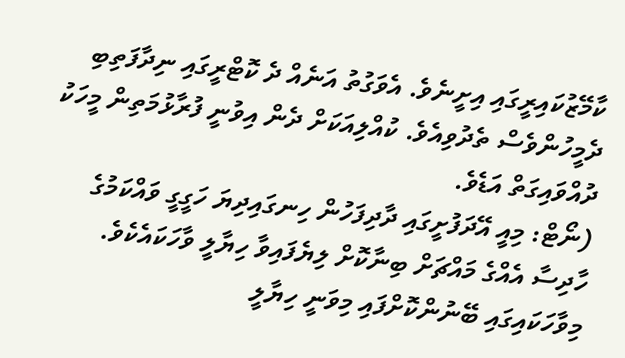ކާމޭޒުކައިރީގައި އިށީނެވެ. އެވަގުތު އަނެއް ދެ ކޮޓްރީގައި ނިދާފަތިބި ދެމީހުންވެސް ތެދުވިއެވެ. ކުއްލިއަކަށް ދެން އިވުނީ ފުރާޅުމަތިން މީހަކު ދުއްވައިގަތް އަޑެވެ.
(ނޯޓް: މިއީ އޭދަފުށީގައި ދާދިފަހުން ހިނގައިދިޔަ ހަގީގީ ވައްކަމުގެ ހާދިސާ އެއްގެ މައްޗަށް ބިނާކޮށް ލިޔެފައިވާ ހިޔާލީ ވާހަކައެކެވެ. މިވާހަކައިގައި ބޭނުންކޮށްފައި މިވަނީ ހިޔާލީ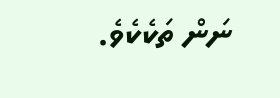ނަން ތަކެކެވެ.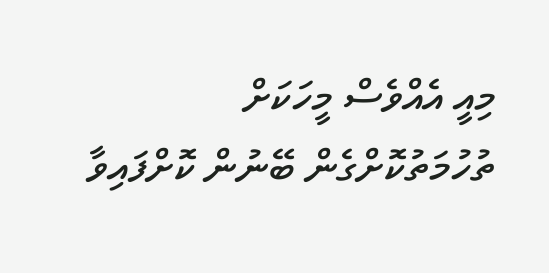މިއީ އެއްވެސް މީހަކަށް ތުހުމަތުކޮށްގެން ބޭނުން ކޮށްފައިވާ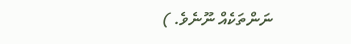ނަންތަކެއް ނޫނެވެ. )